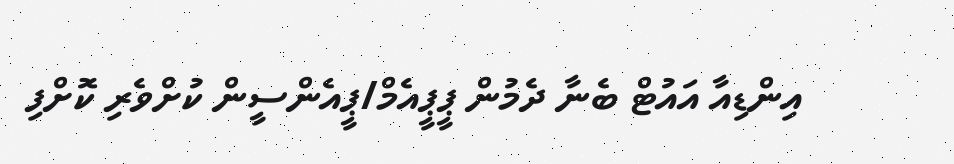އިންޑިއާ އައުޓް ބެނާ ދެމުން ޕީޕީއެމް/ޕީއެންސީން ކުށްވެރި ކޮށްފި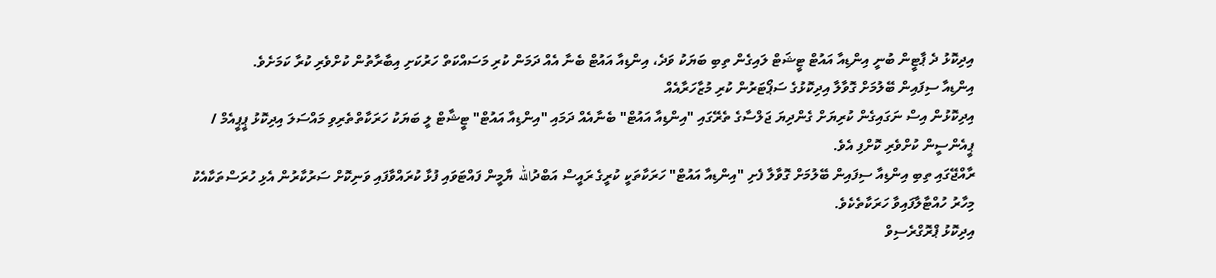އިދިކޮޅު ދެ ޕާޓީން ބުނީ އިންޑިއާ އައުޓް ޓީޝަޓް ލައިގެން ތިބި ބަޔަކު ވަދެ، އިންޑިއާ އައުޓް ބެނާ އެއް ދަމަން ކުރި މަސައްކަތް ހަރުކަށި އިބާރާތުން ކުށްވެރި ކުރާ ކަމަށެވެ.
އިންޑިއާ ސިފައިން ބޭލުމަށް ގޮވާލާ އިދިކޮޅުގެ ސަޕޯޓަރުން ކުރި މުޒާހަރާއެއް
އިދިކޮޅުން އިސް ނަގައިގެން ކުރިޔަށް ގެންދިޔަ ޖަލްސާގެ ތެރޭގައި "އިންޑިއާ އައުޓް" ބެނާއެއް ދަމައި "އިންޑިއާ އައުޓް" ޓީޝާޓް ލީ ބަޔަކު ހަރަކާތްތެރިވި މައްސަލަ އިދިކޮޅު ޕީޕީއެމް / ޕީއެންސީން ކުށްވެރި ކޮށްފި އެވެ.
ރާއްޖޭގައި ތިބި އިންޑިއާ ސިފައިން ބޭލުމަށް ގޮވާލާ ފެށި "އިންޑިއާ އައުޓް" ހަރަކާތަކީ ކުރީގެ ރައީސް އަބްދުالله ޔާމީން ފައްޓަވައި ފުޅާ ކުރައްވާފައި ވަނިކޮށް ސަރުކާރުން އެޅި ހުރަސްތަކާއެކު މިހާރު ހުއްޓާލާފައިވާ ހަރަކާތެކެވެ.
އިދިކޮޅު ޕްރޮގްރެސިވް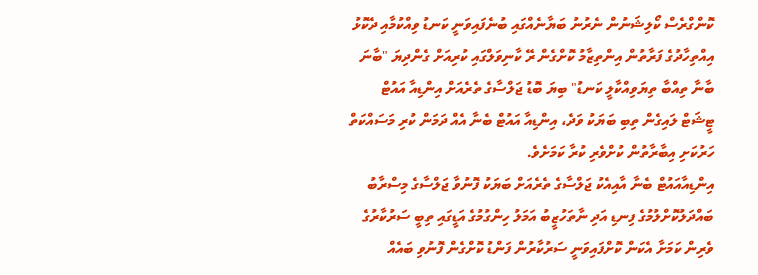ކޮންގްރެސް ކޯލިޝަނުން ނެރުނު ބަޔާނެއްގައި ބުނެފައިވަނީ ކަނޑު ވިއްކުމާއި ދެކޮޅު އިއްތިހާދުގެ ފަރާތުން އިންތިޒާމު ކޮށްގެން ރޭ ކާނިވަލްގައި ކުރިއަށް ގެންދިޔަ "ބާނަ ބާނާ ތިއްބާ ތިޔަވިއްކާލީ ކަނޑު" ބިޔަ ބޮޑު ޖަލްސާގެ ތެރެއަށް އިންޑިއާ އައުޓް ޓީޝަޓް ލައިގެން ތިބި ބަޔަކު ވަދެ، އިންޑިއާ އައުޓް ބެނާ އެއް ދަމަން ކުރި މަސައްކަތް ހަރުކަށި އިބާރާތުން ކުށްވެރި ކުރާ ކަމަށެވެ.
އިންޑިއާއައުޓް ބެނާ އާއިއެކު ޖަލްސާގެ ތެރެއަށް ބަޔަކު ފޮނުވާ ޖަލްސާގެ މިސްރާބު ބައްދަލުކޮށްލުމުގެ ފިނޑި އަދި ނާތަހުޒީބު އަމަލު ހިންގުމުގެ އަޑީގައި ތިބީ ސަރުކާރުގެ ވެރިން ކަމަށާ އެކަން ކޮށްފައިވަނީ ސަރުކާރުން ފަންޑު ކޮށްގެން ފޮނުވި ބައެއް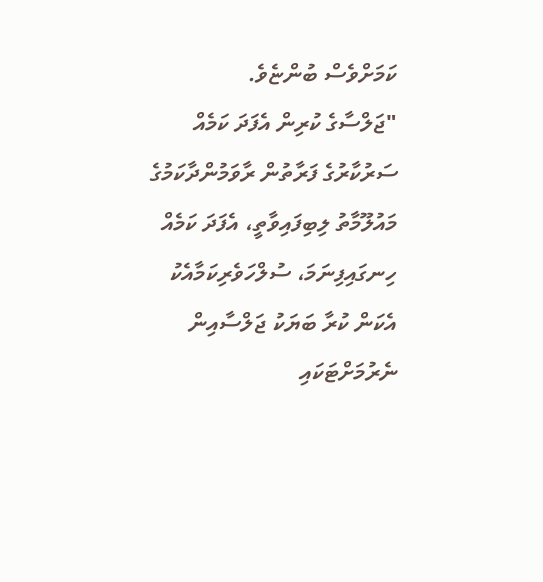ކަމަށްވެސް ބުންޏެވެ.
"ޖަލްސާގެ ކުރިން އެފަދަ ކަމެއް ސަރުކާރުގެ ފަރާތުން ރާވަމުންދާކަމުގެ މައުލޫމާތު ލިބިފައިވާތީ، އެފަދަ ކަމެއް ހިނގައިފިނަމަ، ސުލްހަވެރިކަމާއެކު އެކަން ކުރާ ބަޔަކު ޖަލްސާއިން ނެރުމަށްޓަކައި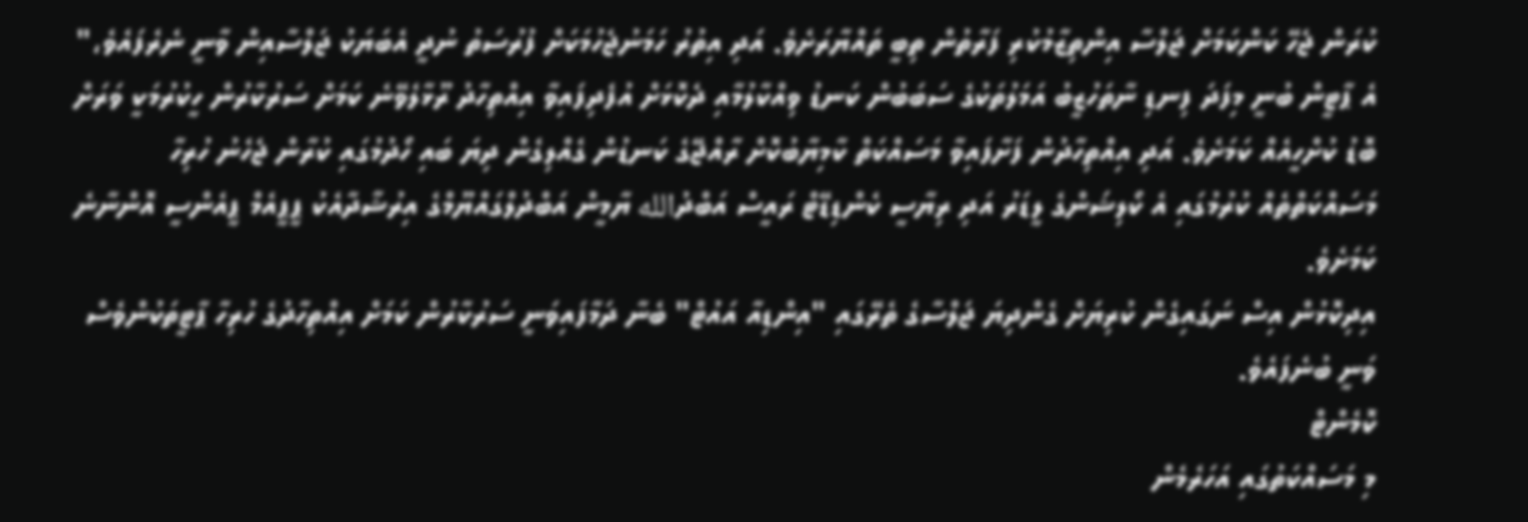ކުރަން ޖެހޭ ކަންކަމަށް ޖަލްސާ އިންތިޒާމުކުރި ފަރާތުން ތިބީ ތައްޔާރަށެވެ. އަދި އިތުރު ހަމަނުޖެހުމަކަށް ފުރުސަތު ނުދީ އެބަޔަކު ޖަލްސާއިން ވާނީ ނެރެފައެވެ،"
އެ ޕާޓީން ބުނީ މިފަދަ ފިނޑި ނާތަހުޒީބު އަމަލުތަކުގެ ސަބަބުން ކަނޑު ވިއްކާލުމާއި ދެކޮޅަށް އުފެދިފައިވާ އިއްތިހާދު ރޫޅާލެވޭނެ ކަމަށް ސަރުކާރުން ހީކުރުމަކީ ވަރަށް ބޮޑު ކުށްހީއެއް ކަމަށެވެ. އަދި އިއްތިހާދުން ފަށާފައިވާ މަސައްކަތް ކާމިޔާބުކޮށް ރާއްޖޭގެ ކަނޑުން ގެއްލިގެން ދިޔަ ބައި ހޯދުމުގައި ކުރާން ޖެހެނު ހުރިހާ މަސައްކަތްތެއް ކުރުމުގައި އެ ކޯލިޝަންގެ ލީޑަރު އަދި ރިޔާސީ ކެންޑިޑޭޓް ރައީސް އަބްދުالله ޔާމީން އަބްދުލްގައްޔޫމްގެ އިރުޝާދާއެކު ޕީޕީއެމް ޕީއެންސީ އޮންނާނެ ކަމަށެވެ.
އިދިކޮޅުން އިސް ނަގައިގެން ކުރިޔަށް ގެންދިޔަ ޖަލްސާގެ ތެރޭގައި "އިންޑިއާ އައުޓް" ބެނާ ދަމާފައިވަނީ ސަރުކާރުން ކަމަށް އިއްތިހާދުގެ ހުރިހާ ޕާޓީތަކުންވެސް ވަނީ ބުނެފައެވެ.
ކޮމެންޓް
މި މަސައްކަތުގައި އަހަރެމެން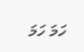ހަމަ ހަމަ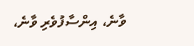ވާނެ، އިންސާފުވެރި ވާނެ،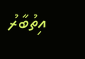އިތުބާރު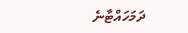ދަމަހައްޓާނެ